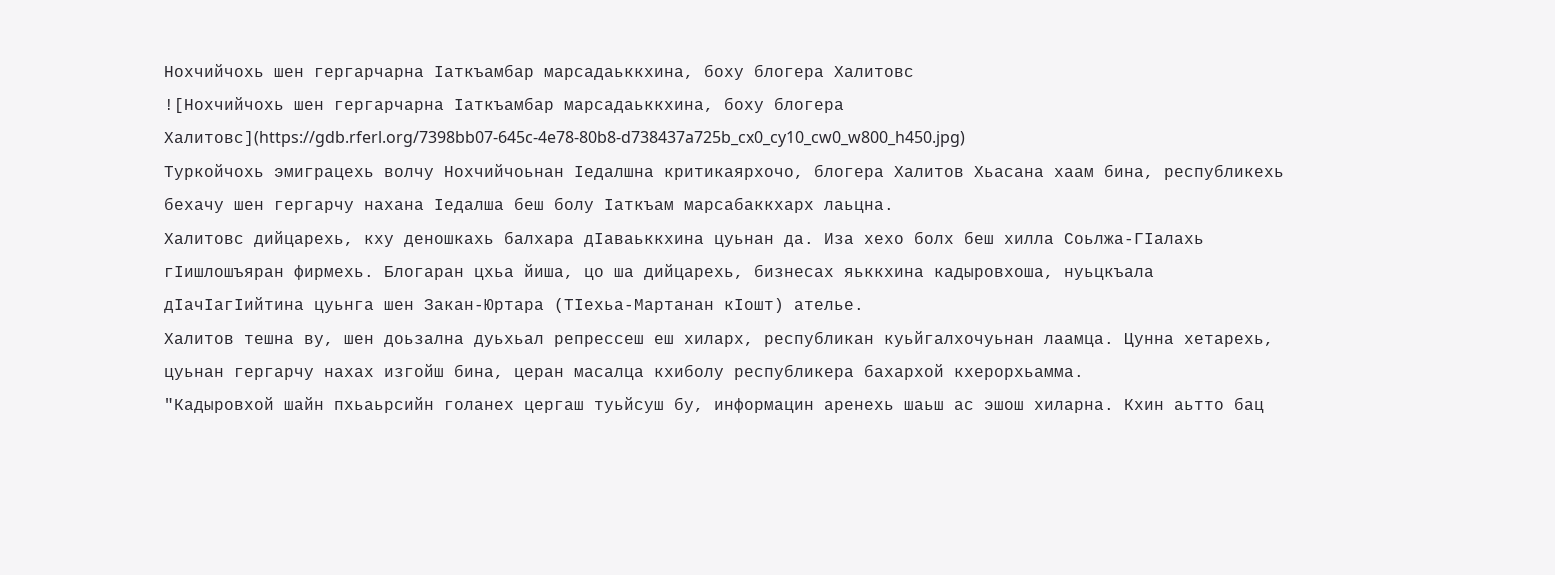Нохчийчохь шен гергарчарна Iаткъамбар марсадаьккхина, боху блогера Халитовс
![Нохчийчохь шен гергарчарна Iаткъамбар марсадаьккхина, боху блогера Халитовс](https://gdb.rferl.org/7398bb07-645c-4e78-80b8-d738437a725b_cx0_cy10_cw0_w800_h450.jpg)
Туркойчохь эмиграцехь волчу Нохчийчоьнан Iедалшна критикаярхочо, блогера Халитов Хьасана хаам бина, республикехь бехачу шен гергарчу нахана Iедалша беш болу Iаткъам марсабаккхарх лаьцна.
Халитовс дийцарехь, кху деношкахь балхара дIаваьккхина цуьнан да. Иза хехо болх беш хилла Соьлжа-ГIалахь гIишлошъяран фирмехь. Блогаран цхьа йиша, цо ша дийцарехь, бизнесах яьккхина кадыровхоша, нуьцкъала дIачIагIийтина цуьнга шен Закан-Юртара (ТIехьа-Мартанан кIошт) ателье.
Халитов тешна ву, шен доьзална дуьхьал репрессеш еш хиларх, республикан куьйгалхочуьнан лаамца. Цунна хетарехь, цуьнан гергарчу нахах изгойш бина, церан масалца кхиболу республикера бахархой кхерорхьамма.
"Кадыровхой шайн пхьаьрсийн голанех цергаш туьйсуш бу, информацин аренехь шаьш ас эшош хиларна. Кхин аьтто бац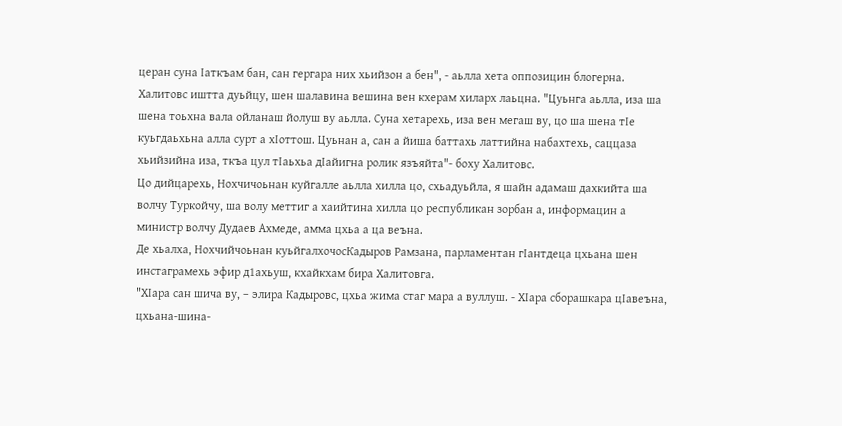церан суна Iаткъам бан, сан гергара них хьийзон а бен", - аьлла хета оппозицин блогерна.
Халитовс иштта дуьйцу, шен шалавина вешина вен кхерам хиларх лаьцна. "Цуьнга аьлла, иза ша шена тоьхна вала ойланаш йолуш ву аьлла. Суна хетарехь, иза вен мегаш ву, цо ша шена тIе куьгдаьхьна алла сурт а хIоттош. Цуьнан а, сан а йиша баттахь латтийна набахтехь, саццаза хьийзийна иза, ткъа цул тIаьхьа дIайигна ролик язъяйта"- боху Халитовс.
Цо дийцарехь, Нохчичоьнан куйгалле аьлла хилла цо, схьадуьйла, я шайн адамаш дахкийта ша волчу Туркойчу, ша волу меттиг а хаийтина хилла цо республикан зорбан а, информацин а министр волчу Дудаев Ахмеде, амма цхьа а ца веъна.
Де хьалха, Нохчийчоьнан куьйгалхочосКадыров Рамзана, парламентан гIантдеца цхьана шен инстаграмехь эфир д1ахьуш, кхайкхам бира Халитовга.
"ХIара сан шича ву, – элира Кадыровс, цхьа жима стаг мара а вуллуш. - ХIара сборашкара цIавеъна, цхьана-шина-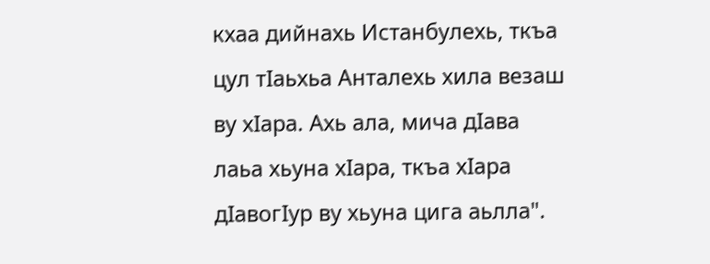кхаа дийнахь Истанбулехь, ткъа цул тIаьхьа Анталехь хила везаш ву хIара. Ахь ала, мича дIава лаьа хьуна хIара, ткъа хIара дIавогIур ву хьуна цига аьлла".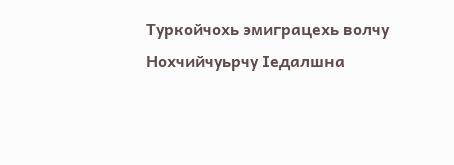Туркойчохь эмиграцехь волчу Нохчийчуьрчу Iедалшна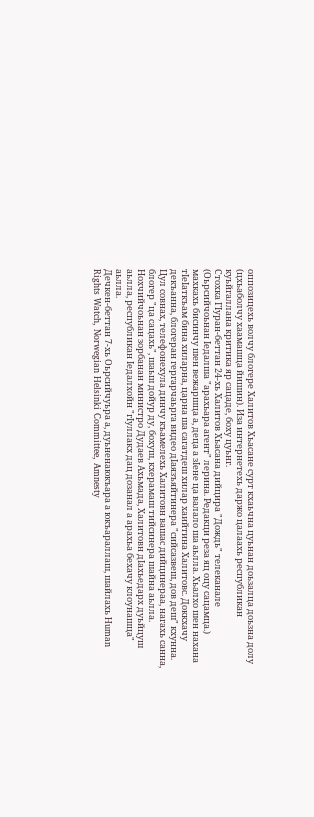оппозицехь волчу блогере Халитов Хьасане сурт кхаьчна цуьнан доьзалца доьзна долу (цхьаболчу хаамашца йишин). Иза интернетехь даржо цалаахь республикан куьйгаллана критика яр сацаде, боху цуьнг.
Стохка ГIуран-беттан 24-хь Халитов Хьасана дийцира "Дождь" телеканале (Оьрсийчоьнан Iедалша "арахьара агент" лерина. Редакци реза яц оцу сацамца.) махкахь бисинчу шен вежаршца а, деца а зIене ца валало ша аьлла. Хьалхо шен нахана тIеIаткъам бина хиларна, царна ша сагатдеш хилар хаийтина Халитовс. Доккхачу декъанна, блогеран гергарчаьрга видео дIаязъяйтинера "сийсазвеш, дов деш" кхунна. Цул совнах, телефонехула динчу къамелехь Халитовн вашас дийцинераа, нагахь санна, блогер "ца сацахь", шаьш дойур ду, бохуш, кхерамаш тийсинера шайна аьлла.
Нохчийчоьнан зорбанан министро Дудаев Ахьмада, Халитовн дIахьедарх дуьйцуш аьлла, республикан Iедалхойн "гIуллакх дац дозанал а арахьа бехачу клоунашца" аьлла.
Дечкен-беттан 7-хь Оьрсийчуьра а, дуьненаюкъара а юкъараллаш, шайлахь Human Rights Watch, Norwegian Helsinki Committee, Amnesty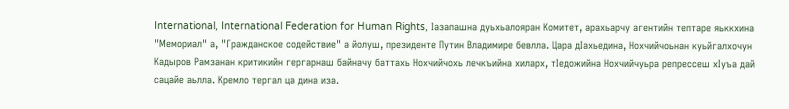International, International Federation for Human Rights, Iазапашна дуьхьалояран Комитет, арахьарчу агентийн тептаре яьккхина "Мемориал" а, "Гражданское содействие" а йолуш, президенте Путин Владимире бевлла. Цара дIахьедина, Нохчийчоьнан куьйгалхочун Кадыров Рамзанан критикийн гергарнаш байначу баттахь Нохчийчохь лечкъийна хиларх, тIедожийна Нохчийчуьра репрессеш хIуъа дай сацайе аьлла. Кремло тергал ца дина иза.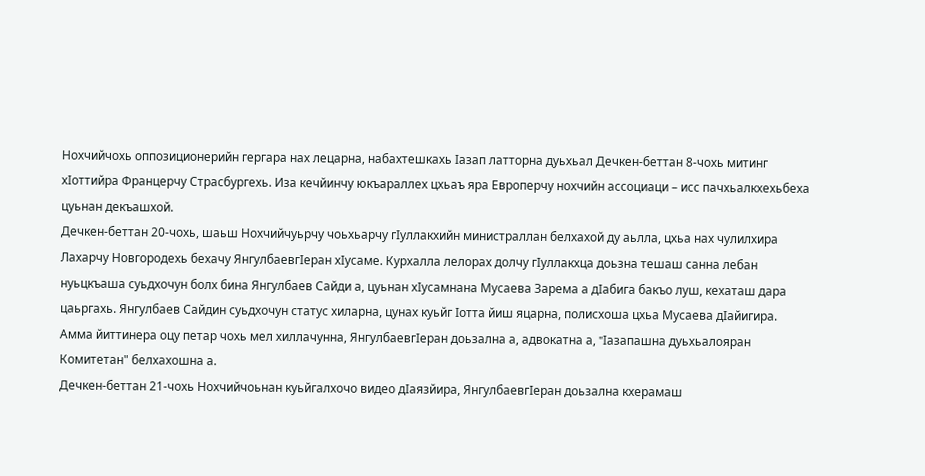Нохчийчохь оппозиционерийн гергара нах лецарна, набахтешкахь Iазап латторна дуьхьал Дечкен-беттан 8-чохь митинг хIоттийра Францерчу Страсбургехь. Иза кечйинчу юкъараллех цхьаъ яра Европерчу нохчийн ассоциаци – исс пачхьалкхехьбеха цуьнан декъашхой.
Дечкен-беттан 20-чохь, шаьш Нохчийчуьрчу чоьхьарчу гIуллакхийн министраллан белхахой ду аьлла, цхьа нах чулилхира Лахарчу Новгородехь бехачу ЯнгулбаевгIеран хIусаме. Курхалла лелорах долчу гIуллакхца доьзна тешаш санна лебан нуьцкъаша суьдхочун болх бина Янгулбаев Сайди а, цуьнан хIусамнана Мусаева Зарема а дIабига бакъо луш, кехаташ дара цаьргахь. Янгулбаев Сайдин суьдхочун статус хиларна, цунах куьйг Iотта йиш яцарна, полисхоша цхьа Мусаева дIайигира. Амма йиттинера оцу петар чохь мел хиллачунна, ЯнгулбаевгIеран доьзална а, адвокатна а, "Iазапашна дуьхьалояран Комитетан" белхахошна а.
Дечкен-беттан 21-чохь Нохчийчоьнан куьйгалхочо видео дIаязйира, ЯнгулбаевгIеран доьзална кхерамаш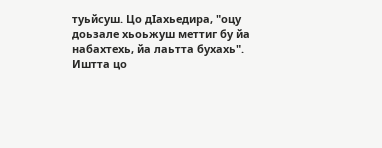туьйсуш. Цо дIахьедира, "оцу доьзале хьоьжуш меттиг бу йа набахтехь, йа лаьтта бухахь". Иштта цо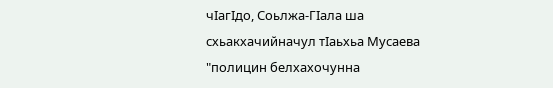чIагIдо, Соьлжа-ГIала ша схьакхачийначул тIаьхьа Мусаева "полицин белхахочунна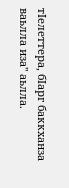тIелеттера, бIарг баккханза ваьлла иза" аьлла.